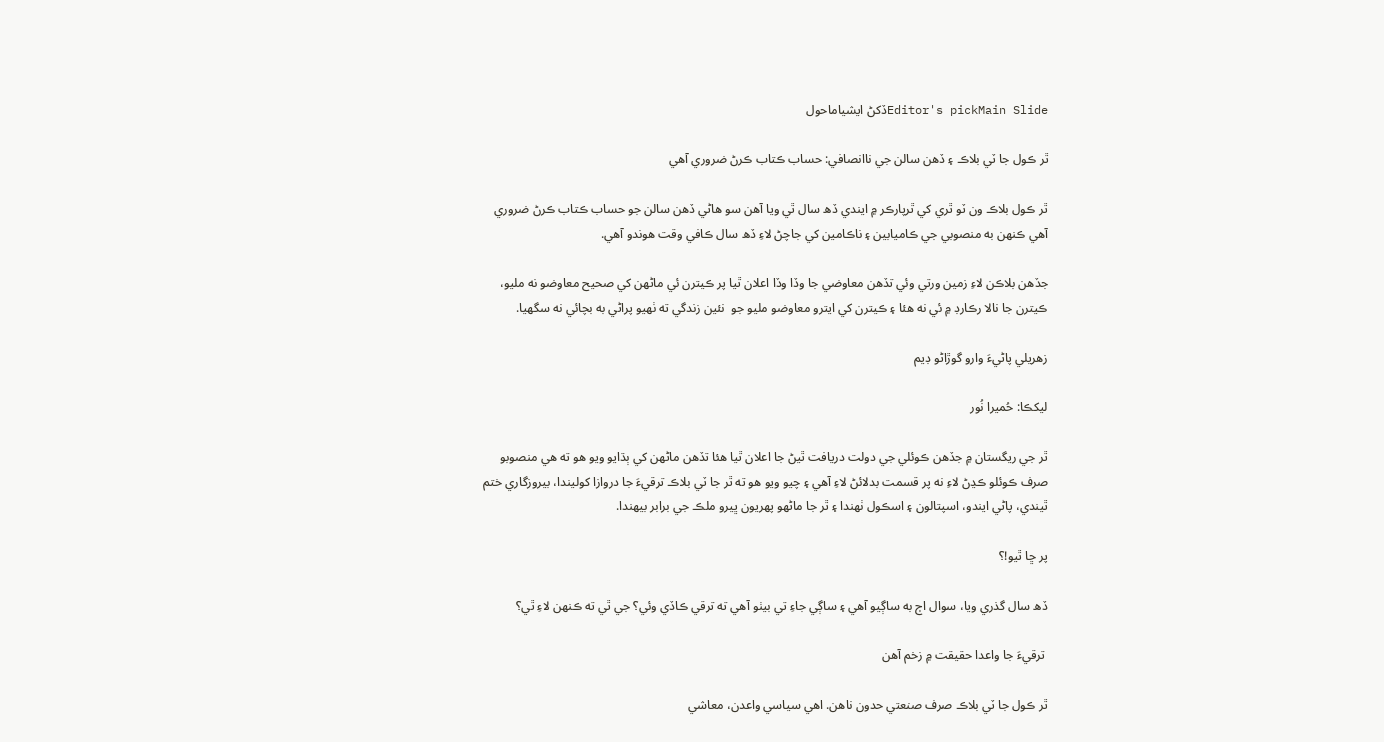Editor's pickMain Slideڏکڻ ايشياماحول

ٿر ڪول جا ٽي بلاڪ ۽ ڏهن سالن جي ناانصافي: حساب ڪتاب ڪرڻ ضروري آھي

ٿر ڪول بلاڪ ون ٽو ٿري کي ٿرپارڪر ۾ ايندي ڏھ سال ٿي ويا آهن سو ھاڻي ڏهن سالن جو حساب ڪتاب ڪرڻ ضروري آهي ڪنھن به منصوبي جي ڪاميابين ۽ ناڪامين کي جاچڻ لاءِ ڏھ سال ڪافي وقت هوندو آهي.

جڏهن بلاڪن لاءِ زمين ورتي وئي تڏهن معاوضي جا وڏا وڏا اعلان ٿيا پر ڪيترن ئي ماڻهن کي صحيح معاوضو نه مليو، ڪيترن جا نالا رڪارڊ ۾ ئي نه هئا ۽ ڪيترن کي ايترو معاوضو مليو جو  نئين زندگي ته ٺھيو پراڻي به بچائي نه سگهيا.

زھريلي پاڻيءَ وارو گوڙاڻو ڊيم

ليکڪا: حُميرا نُور

ٿر جي ريگستان ۾ جڏهن ڪوئلي جي دولت دريافت ٿيڻ جا اعلان ٿيا هئا تڏهن ماڻهن کي ٻڌايو ويو هو ته هي منصوبو صرف ڪوئلو ڪڍڻ لاءِ نه پر قسمت بدلائڻ لاءِ آهي ۽ چيو ويو ھو ته ٿر جا ٽي بلاڪ ترقيءَ جا دروازا کوليندا، بيروزگاري ختم ٿيندي، پاڻي ايندو، اسپتالون ۽ اسڪول ٺھندا ۽ ٿر جا ماڻهو پهريون ڀيرو ملڪ جي برابر بيھندا.

پر ڇا ٿيو!؟

ڏھ سال گذري ويا، سوال اڄ به ساڳيو آهي ۽ ساڳي جاءِ تي بيٺو آهي ته ترقي ڪاڏي وئي؟ جي ٿي ته ڪنهن لاءِ ٿي؟

 ترقيءَ جا واعدا حقيقت ۾ زخم آھن

ٿر ڪول جا ٽي بلاڪ صرف صنعتي حدون ناھن. اهي سياسي واعدن، معاشي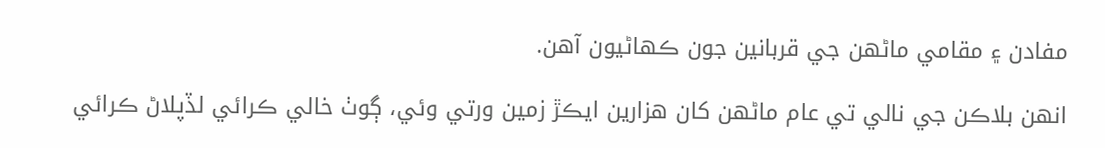مفادن ۽ مقامي ماڻهن جي قربانين جون ڪهاڻيون آهن.

انهن بلاڪن جي نالي تي عام ماڻھن کان هزارين ايڪڙ زمين ورتي وئي، ڳوٺ خالي ڪرائي لڏپلاڻ ڪرائي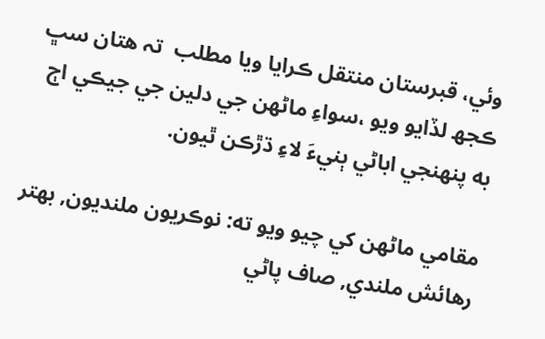وئي، قبرستان منتقل ڪرايا ويا مطلب  تہ ھتان سڀ ڪجھ لڏايو ويو ،سواءِ ماڻھن جي دلين جي جيڪي اڄ به پنھنجي اباڻي ٻنيءَ لاءِ ڌڙڪن ٿيون.

مقامي ماڻهن کي چيو ويو ته: نوڪريون ملنديون, بهتر رهائش ملندي, صاف پاڻي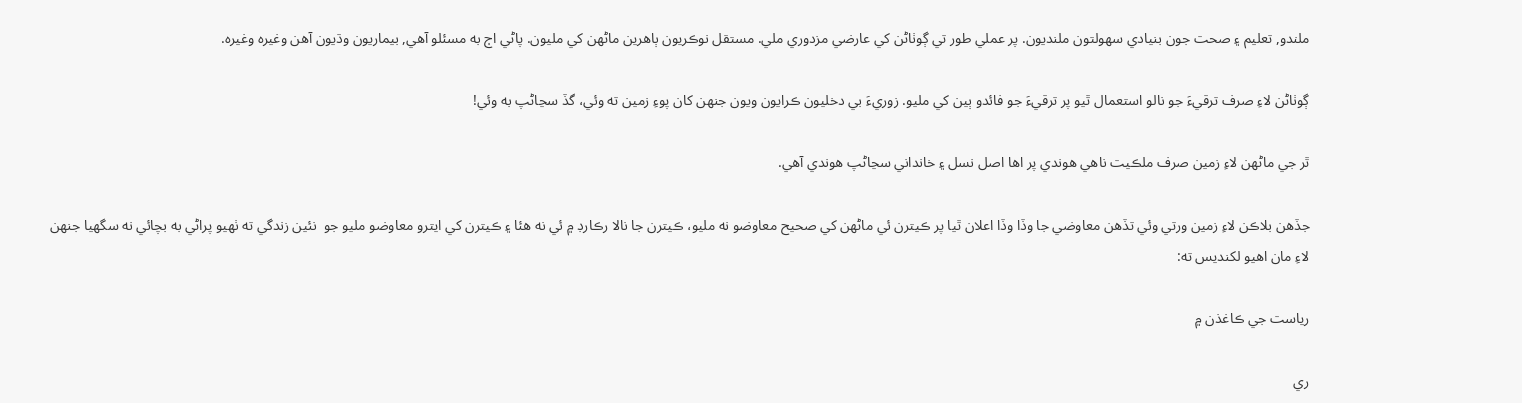ملندو, تعليم ۽ صحت جون بنيادي سهولتون ملنديون. پر عملي طور تي ڳوٺاڻن کي عارضي مزدوري ملي. مستقل نوڪريون ٻاهرين ماڻهن کي مليون. پاڻي اڄ به مسئلو آهي, بيماريون وڌيون آهن وغيره وغيره.

ڳوٺاڻن لاءِ صرف ترقيءَ جو نالو استعمال ٿيو پر ترقيءَ جو فائدو ٻين کي مليو. زوريءَ بي دخليون ڪرايون ويون جنهن کان پوءِ زمين ته وئي، گڏ سڃاڻپ به وئي!

ٿر جي ماڻهن لاءِ زمين صرف ملڪيت ناھي ھوندي پر اها اصل نسل ۽ خانداني سڃاڻپ هوندي آهي.

جڏهن بلاڪن لاءِ زمين ورتي وئي تڏهن معاوضي جا وڏا وڏا اعلان ٿيا پر ڪيترن ئي ماڻهن کي صحيح معاوضو نه مليو، ڪيترن جا نالا رڪارڊ ۾ ئي نه هئا ۽ ڪيترن کي ايترو معاوضو مليو جو  نئين زندگي ته ٺھيو پراڻي به بچائي نه سگهيا جنھن لاءِ مان اھيو لکنديس ته:

رياست جي ڪاغذن ۾

ري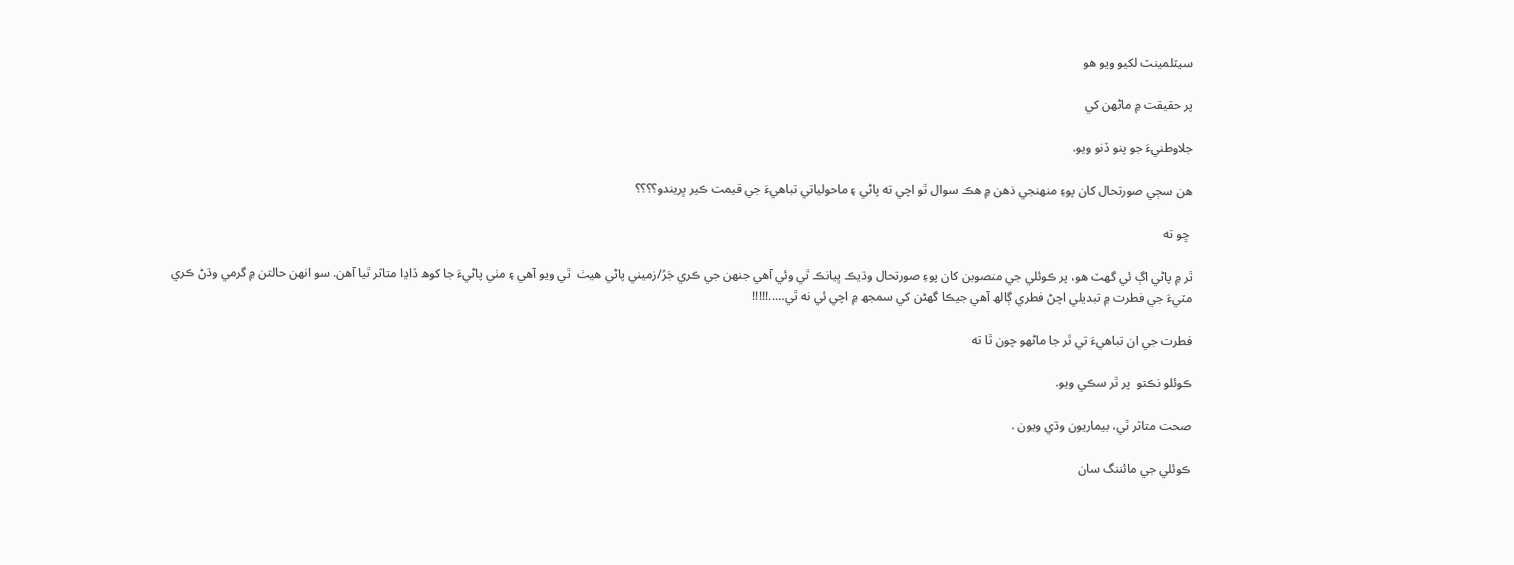سيٽلمينٽ لکيو ويو ھو

پر حقيقت ۾ ماڻھن کي

جلاوطنيءَ جو پنو ڏنو ويو.

ھن سڄي صورتحال کان پوءِ منهنجي ذھن ۾ ھڪ سوال ٿو اچي ته پاڻي ۽ ماحولياتي تباهيءَ جي قيمت ڪير ڀريندو؟؟؟؟

 ڇو ته

ٿر ۾ پاڻي اڳ ئي گهٽ هو، پر ڪوئلي جي منصوبن کان پوءِ صورتحال وڌيڪ ڀيانڪ ٿي وئي آهي جنهن جي ڪري جَرُ/زميني پاڻي هيٺ  ٿي ويو آهي ۽ مٺي پاڻيءَ جا کوھ ڏاڍا متاثر ٿيا آھن. سو انھن حالتن ۾ گرمي وڌڻ ڪري مٽيءَ جي فطرت ۾ تبديلي اچڻ فطري ڳالھ آهي جيڪا گھڻن کي سمجھ ۾ اچي ئي نه ٿي…..!!!!!

فطرت جي ان تباهيءَ تي ٿر جا ماڻهو چون ٿا ته

ڪوئلو نڪتو  پر ٿر سڪي ويو.

صحت متاثر ٿي، بيماريون وڌي ويون .

ڪوئلي جي مائننگ سان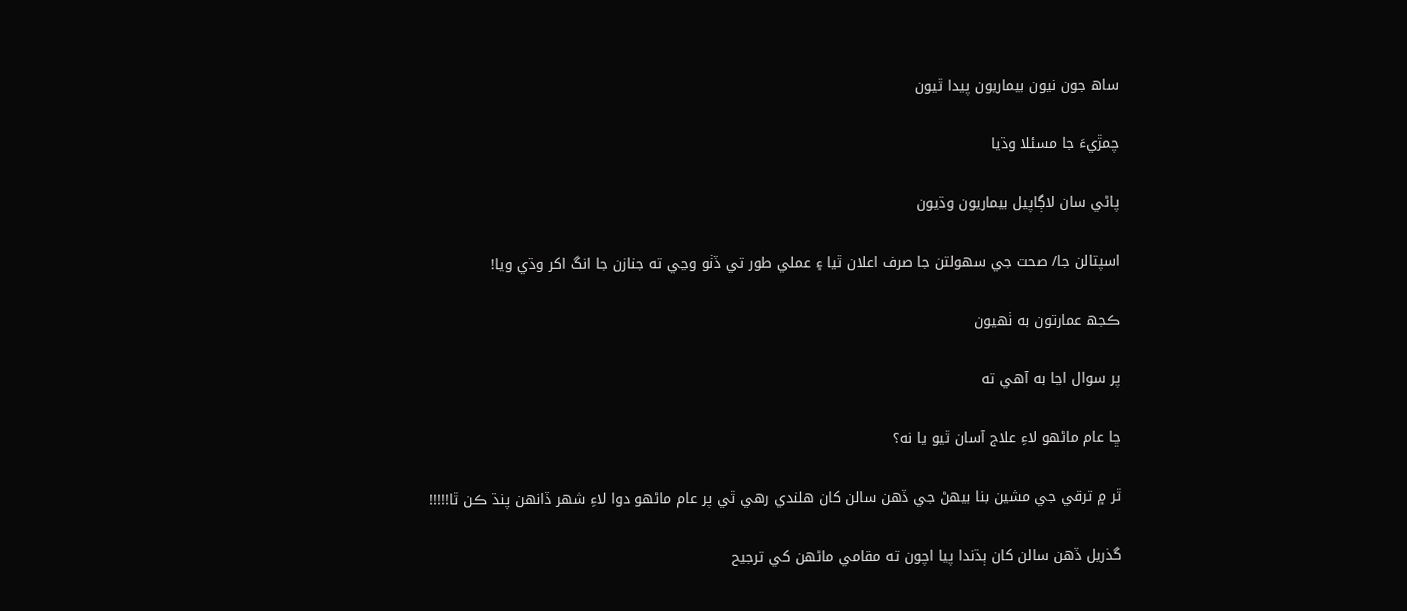ساھ جون نيون بيماريون پيدا ٿيون

چمڙيءَ جا مسئلا وڌيا

پاڻي سان لاڳاپيل بيماريون وڌيون

اسپتالن جا/ صحت جي سھولتن جا صرف اعلان ٿيا ۽ عملي طور تي ڏٺو وڃي ته جنازن جا انگ اکر وڌي ويا!

ڪجھ عمارتون به ٺھيون

پر سوال اڃا به آهي ته

ڇا عام ماڻهو لاءِ علاج آسان ٿيو يا نه؟

ٿر ۾ ترقي جي مشين بنا بيھڻ جي ڏھن سالن کان هلندي رهي ٿي پر عام ماڻهو دوا لاءِ شهر ڏانھن پنڌ ڪن ٿا!!!!!

گذريل ڏھن سالن کان ٻڌندا پيا اچون ته مقامي ماڻهن کي ترجيح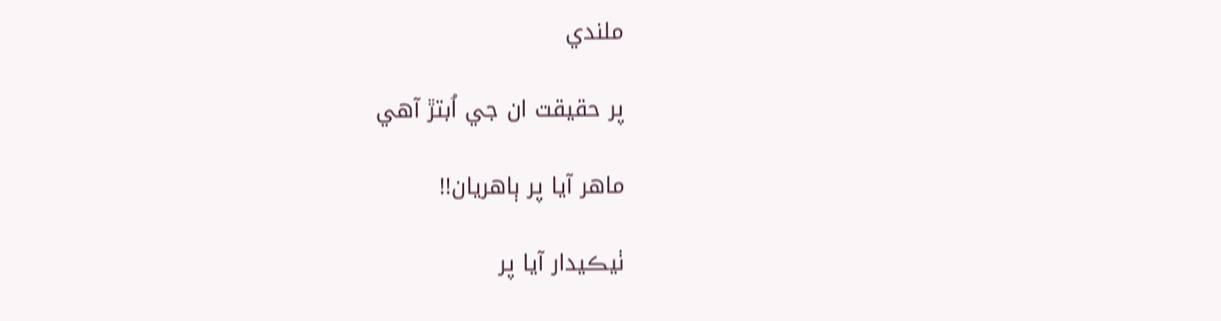ملندي

پر حقيقت ان جي اُبتڙ آهي

ماهر آيا پر ٻاهريان!!

ٺيڪيدار آيا پر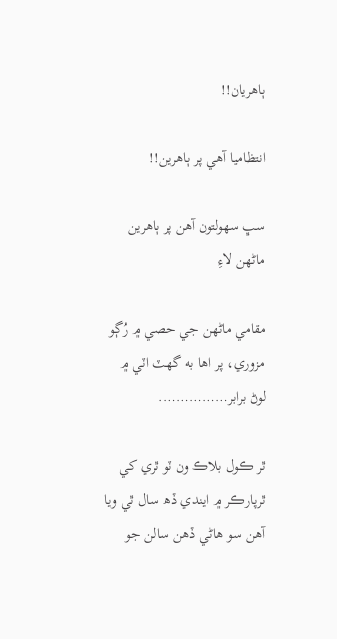ٻاهريان!!

انتظاميا آھي پر ٻاهرين!!

سڀ سھولتون آھن پر ٻاھرين ماڻھن لاءِ

مقامي ماڻهن جي حصي ۾ رُڳو مزوري، پر اھا به گھٽ اٽي ۾ لوڻ برابر…………….

ٿر ڪول بلاڪ ون ٽو ٿري کي ٿرپارڪر ۾ ايندي ڏھ سال ٿي ويا آهن سو ھاڻي ڏهن سالن جو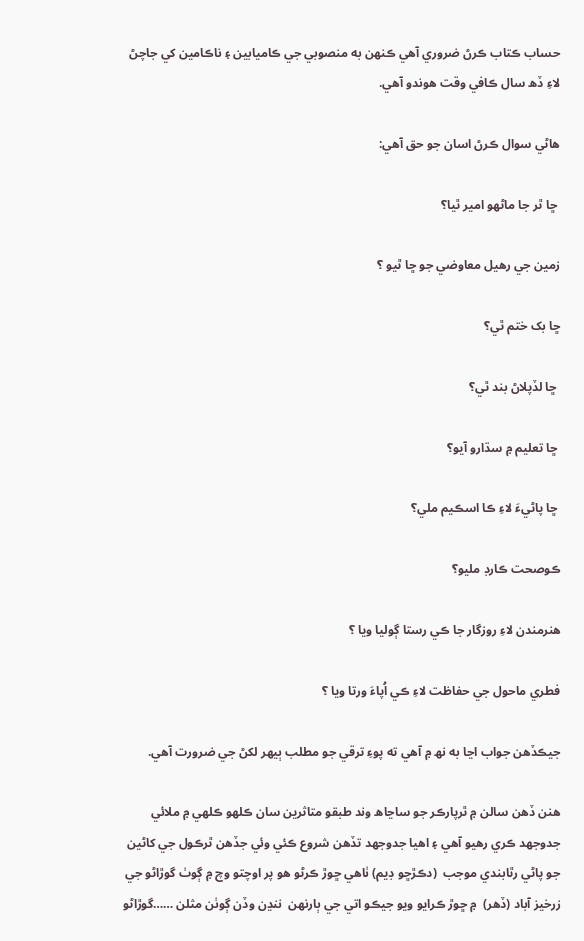حساب ڪتاب ڪرڻ ضروري آهي ڪنھن به منصوبي جي ڪاميابين ۽ ناڪامين کي جاچڻ لاءِ ڏھ سال ڪافي وقت هوندو آهي.

هاڻي سوال ڪرڻ اسان جو حق آهي:

 ڇا ٿر جا ماڻهو امير ٿيا؟

زمين جي رھيل معاوضي جو ڇا ٿيو ؟

ڇا بک ختم ٿي؟

 ڇا لڏپلاڻ بند ٿي؟

 ڇا تعليم ۾ سڌارو آيو؟

 ڇا پاڻيءَ لاءِ ڪا اسڪيم ملي؟

ڪوصحت ڪارڊ مليو؟

ھنرمندن لاءِ روزگار جا ڪي رستا ڳوليا ويا ؟

فطري ماحول جي حفاظت لاءِ ڪي اُپاءَ ورتا ويا ؟

جيڪڏهن جواب اڃا به نھ ۾ آهي ته پوءِ ترقي جو مطلب ٻيهر لکڻ جي ضرورت آهي.

ھنن ڏھن سالن ۾ ٿرپارڪر جو ساڃاھ وند طبقو متاثرين سان ڪلھو ڪلھي ۾ ملائي جدوجهد ڪري رهيو آهي ۽ اھيا جدوجهد تڏھن شروع ڪئي وئي جڏھن ٿرڪول جي کاڻين جو پاڻي رٿابندي موجب  (دڪڙڇو ڊيم) ٺاهي ڇوڙ ڪرڻو ھو پر اوچتو وچ ۾ ڳوٺ گوڙاڻو جي زرخيز آباد (ڏھر)  ۾ ڇوڙ ڪرايو ويو جيڪو اتي جي ٻارنھن  ننڍن وڏن ڳوٺن مثلن ……گوڙاڻو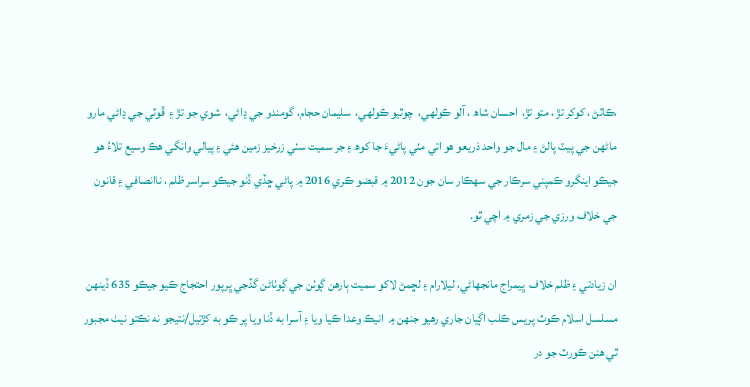،ڪاٽڻ ، کوکر تڙ ، متو تڙ،  احسان شاھ ، آلو ڪولھي،  چوٿيو ڪولھي،  سليمان حجام، گومندو جي ڍاڻي،  شوي جو تڙ ۽  ڦوٽي جي ڍاڻي مارو ماڻهن جي پيٽ پالڻ ۽ مال جو واحد ذريعو ھو اتي مٺي پاڻيءَ جا کوھ ۽ جر سميت سٺي زرخيز زمين ھئي ۽ پيالي وانگي ھڪ وسيع تلاءُ ھو جيڪو اينگرو ڪمپني سرڪار جي سھڪار سان جون 2012 ۾ قبضو ڪري 2016 ۾ پاڻي ڇڏي ڏنو جيڪو سراسر ظلم ، ناانصافي ۽ قانون جي خلاف ورزي جي زمري ۾ اچي ٿو.

ان زيادتي ۽ ظلم خلاف  ڀيمراج مانجھاڻي، ليلارام ۽ لڇمڻ لاکو سميت ٻارھن ڳوٺن جي ڳوٺاڻن گڏجي ڀرپور احتجاج ڪيو جيڪو 635 ڏينهن مسلسل اسلام ڪوٽ پريس ڪلب اڳيان جاري رھيو جنھن ۾  انيڪ وعدا ڪيا ويا ۽ آسرا به ڏنا ويا پر ڪو به کڙتيل/نتيجو نه نڪتو نيٺ مجبور ٿي ھنن ڪورٽ جو در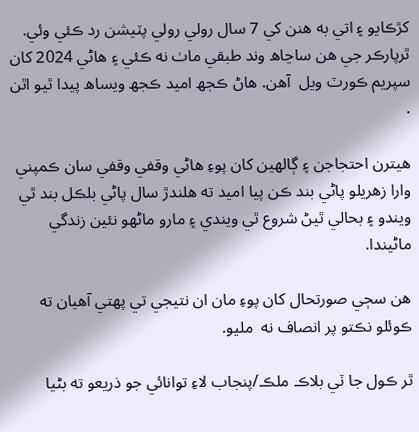کڙڪايو ۽ اتي به ھنن کي 7 سال رولي رولي پٽيشن رد ڪئي وئي. ٿرپارڪر جي ھن ساڃاھ وند طبقي ماٺ نه ڪئي ۽ ھاڻي 2024 کان سپريم ڪورٽ ويل  آھن. ھاڻ ڪجھ اميد ڪجھ ويساھ پيدا ٿيو اٿن .

ھيترن احتجاجن ۽ ڳالھين کان پوءِ ھاڻي وقفي وقفي سان ڪمپني وارا زھريلو پاڻي بند ڪن پيا اميد ته ھلندڙ سال پاڻي بلڪل بند ٿي ويندو ۽ بحالي ٿيڻ شروع ٿي ويندي ۽ مارو ماڻهو نئين زندگي ماڻيندا.

ھن سڄي صورتحال کان پوءِ مان ان نتيجي تي پھتي آھيان ته ڪوئلو نڪتو پر انصاف نه  مليو.

ٿر ڪول جا ٽي بلاڪ ملڪ/پنجاب لاءِ توانائي جو ذريعو ته بڻيا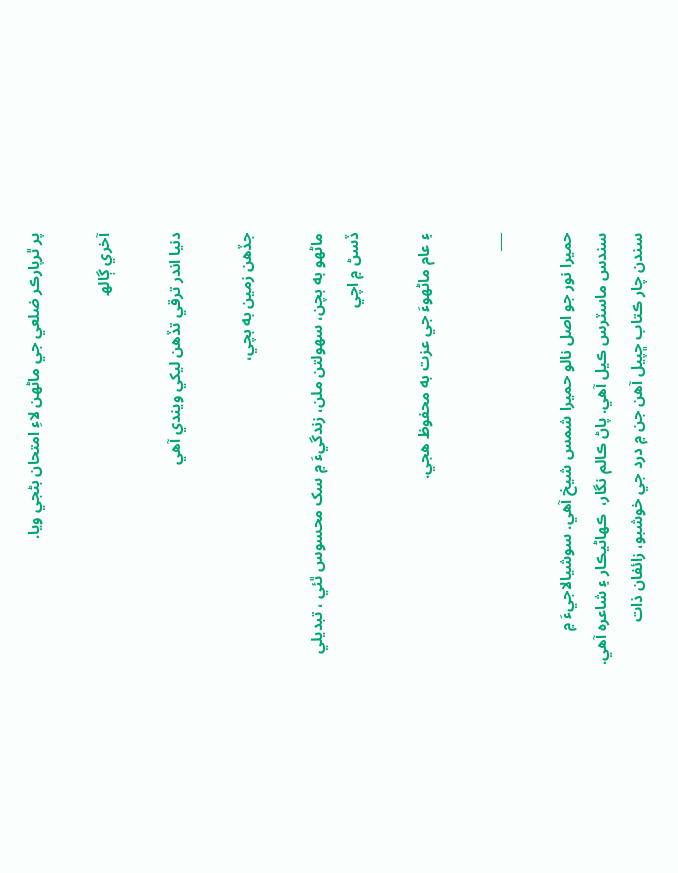پر ٿرپارڪر ضلعي جي ماڻهن لاءِ امتحان بڻجي ويا.

آخري ڳالھ

دنيا اندر ترقي تڏهن ليکي ويندي آهي

جڏهن زمين به بچي،

ماڻهو به بچن، سھولتن ملن، زندگيءَ ۾ سک محسوس ٿئي ، تبديلي ڏسڻ ۾ اچي

۽ عام ماڻھوءَ جي عزت به محفوظ ھجي.

___

حميرا نور جو اصل نالو حميرا شمس شيخ آھي. سوشيالاجيءَ ۾ سندس ماسٽرس ڪيل آھي. پاڻ ڪالم نگار،  ڪھاڻيڪار ۽ شاعرہ آھي. سندن چار ڪتاب ڇپيل آھن جن ۾ درد جي خوشبو، زائفان ذات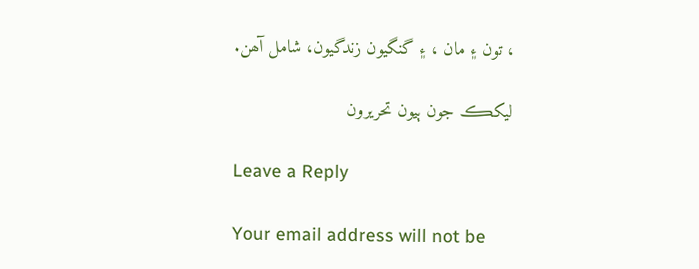، تون ۽ مان ، ۽ گنگيون زندگيون، شامل آھن.

ليکڪ جون ٻيون تحريرون

Leave a Reply

Your email address will not be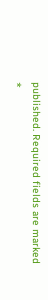published. Required fields are marked *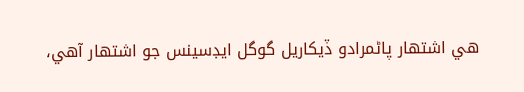هي اشتهار پاڻمرادو ڏيکاريل گوگل ايڊسينس جو اشتهار آهي،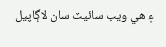۽ هي ويب سائيٽ سان لاڳاپيل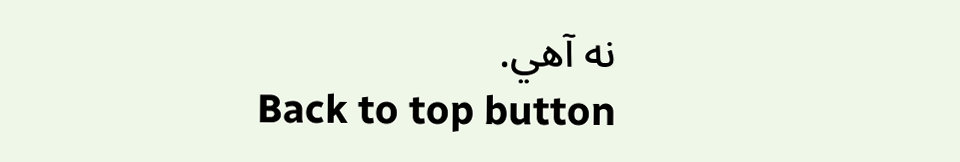نه آهي.
Back to top button